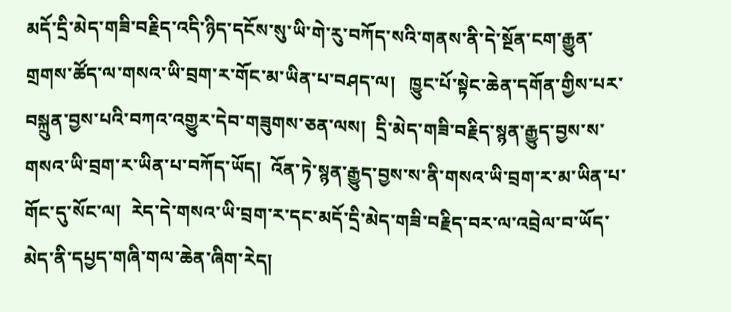མདོ་དྲི་མེད་གཟི་བརྗིད་འདི་ཉིད་དངོས་སུ་ཡི་གེ་རུ་བཀོད་སའི་གནས་ནི་དེ་སྔོན་ངག་རྒྱུན་གྲགས་ཚོད་ལ་གསའ་ཡི་བྲག་ར་གོང་མ་ཡིན་པ་བཤད་ལ།   ཁྱུང་པོ་སྟེང་ཆེན་དགོན་གྱིས་པར་བསྐྲུན་བྱས་པའི་བཀའ་འགྱུར་དེབ་གཟུགས་ཅན་ལས།  དྲི་མེད་གཟི་བརྗིད་སྙན་རྒྱུད་བྱས་ས་གསའ་ཡི་བྲག་ར་ཡིན་པ་བཀོད་ཡོད།  འོན་ཏེ་སྙན་རྒྱུད་བྱས་ས་ནི་གསའ་ཡི་བྲག་ར་མ་ཡིན་པ་གོང་དུ་སོང་ལ།  རེད་དེ་གསའ་ཡི་བྲག་ར་དང་མདོ་དྲི་མེད་གཟི་བརྗིད་བར་ལ་འབྲེལ་བ་ཡོད་མེད་ནི་དཔྱད་གཞི་གལ་ཆེན་ཞིག་རེད།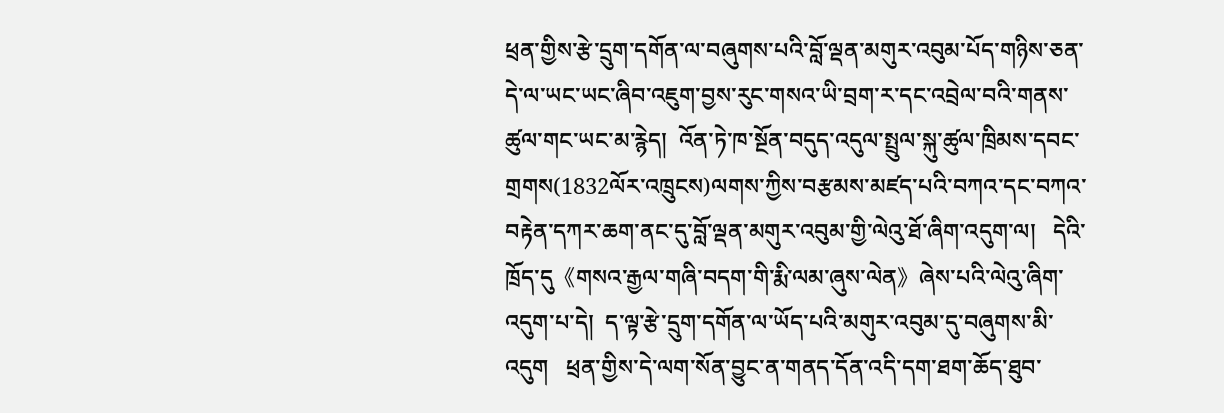ཕྲན་གྱིས་རྩེ་དྲུག་དགོན་ལ་བཞུགས་པའི་བློ་ལྡན་མགུར་འབུམ་པོད་གཉིས་ཅན་དེ་ལ་ཡང་ཡང་ཞིབ་འཇུག་བྱས་རུང་གསའ་ཡི་བྲག་ར་དང་འབྲེལ་བའི་གནས་ཚུལ་གང་ཡང་མ་རྙེད།  འོན་ཏེ་ཁ་སྔོན་བདུད་འདུལ་སྤྲུལ་སྐུ་ཚུལ་ཁྲིམས་དབང་གྲགས(1832ལོར་འཁྲུངས)ལགས་ཀྱིས་བརྩམས་མཛད་པའི་བཀའ་དང་བཀའ་བརྟེན་དཀར་ཆག་ནང་དུ་བློ་ལྡན་མགུར་འབུམ་གྱི་ལེའུ་ཐོ་ཞིག་འདུག་ལ།   དེའི་ཁྲོད་དུ《གསའ་རྒྱལ་གཞི་བདག་གི་རྨི་ལམ་ཞུས་ལེན》ཞེས་པའི་ལེའུ་ཞིག་འདུག་པ་དེ།  ད་ལྟ་རྩེ་དྲུག་དགོན་ལ་ཡོད་པའི་མགུར་འབུམ་དུ་བཞུགས་མི་འདུག   ཕྲན་གྱིས་དེ་ལག་སོན་བྱུང་ན་གནད་དོན་འདི་དག་ཐག་ཆོད་ཐུབ་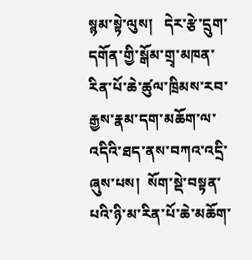སྙམ་སྟེ་ལུས།   དེར་རྩེ་དྲུག་དགོན་གྱི་སྒོམ་གྲྭ་མཁན་རིན་པོ་ཆེ་ཚུལ་ཁྲིམས་རབ་རྒྱས་རྣམ་དག་མཆོག་ལ་འདིའི་ཐད་ནས་བཀའ་འདྲི་ཞུས་པས།  སོག་སྡེ་བསྟན་པའི་ཉི་མ་རིན་པོ་ཆེ་མཆོག་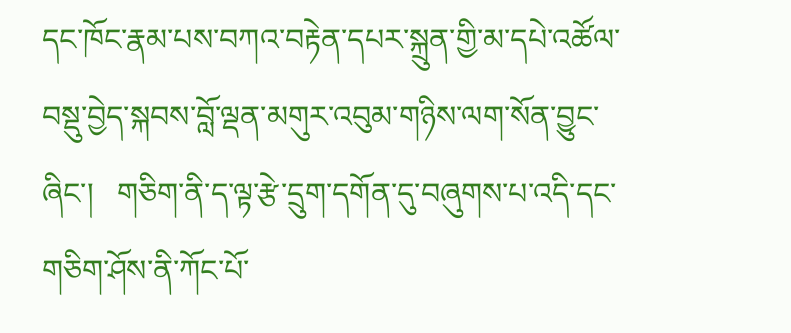དང་ཁོང་རྣམ་པས་བཀའ་བརྟེན་དཔར་སྐྲུན་གྱི་མ་དཔེ་འཚོལ་བསྡུ་བྱེད་སྐབས་བློ་ལྡན་མགུར་འབུམ་གཉིས་ལག་སོན་བྱུང་ཞིང་།   གཅིག་ནི་ད་ལྟ་རྩེ་དྲུག་དགོན་དུ་བཞུགས་པ་འདི་དང་གཅིག་ཤོས་ནི་ཀོང་པོ་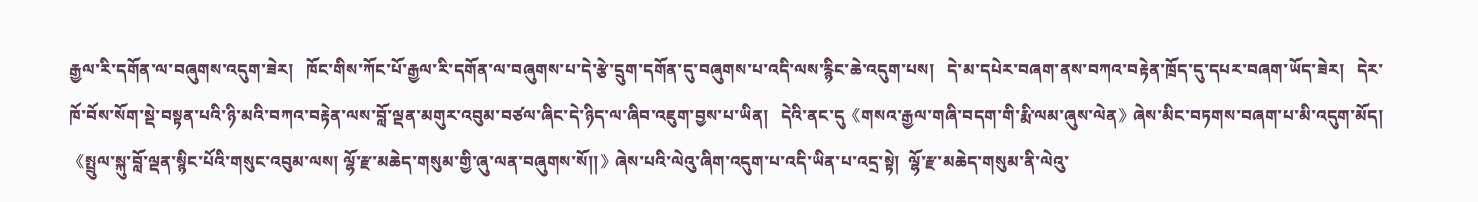རྒྱལ་རི་དགོན་ལ་བཞུགས་འདུག་ཟེར།   ཁོང་གིས་ཀོང་པོ་རྒྱལ་རི་དགོན་ལ་བཞུགས་པ་དེ་རྩེ་དྲུག་དགོན་དུ་བཞུགས་པ་འདི་ལས་རྙིང་ཆེ་འདུག་པས།   དེ་མ་དཔེར་བཞག་ནས་བཀའ་བརྟེན་ཁྲོད་དུ་དཔར་བཞག་ཡོད་ཟེར།   དེར་ཁོ་བོས་སོག་སྡེ་བསྟན་པའི་ཉི་མའི་བཀའ་བརྟེན་ལས་བློ་ལྡན་མགུར་འབུམ་བཙལ་ཞིང་དེ་ཉིད་ལ་ཞིབ་འཇུག་བྱས་པ་ཡིན།   དེའི་ནང་དུ《གསའ་རྒྱལ་གཞི་བདག་གི་རྨི་ལམ་ཞུས་ལེན》ཞེས་མིང་བཏགས་བཞག་པ་མི་འདུག་མོད།《སྤྲུལ་སྐུ་བློ་ལྡན་སྙིང་པོའི་གསུང་འབུམ་ལས། ལྷོ་རྫ་མཆེད་གསུམ་གྱི་ཞུ་ལན་བཞུགས་སོ།།》ཞེས་པའི་ལེའུ་ཞིག་འདུག་པ་འདི་ཡིན་པ་འདྲ་སྟེ།  ལྷོ་རྫ་མཆེད་གསུམ་ནི་ལེའུ་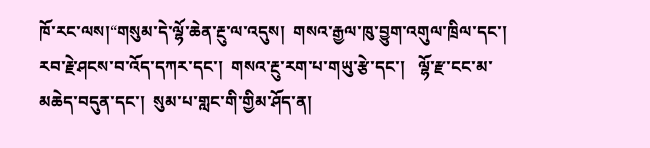ཁོ་རང་ལས།“གསུམ་དེ་ལྷོ་ཆེན་རྔུ་ལ་འདུས།  གསའ་རྒྱལ་ཁུ་བྱུག་འགུལ་ཁྲིལ་དང་།  རབ་རྗེ་ཤངས་བ་འོད་དཀར་དང་།  གསའ་རྔུ་རག་པ་གཡུ་རྩེ་དང་།   ལྷོ་རྫ་ངང་མ་མཆེད་བདུན་དང་།  སུམ་པ་གླང་གི་གྱིམ་ཤོད་ན།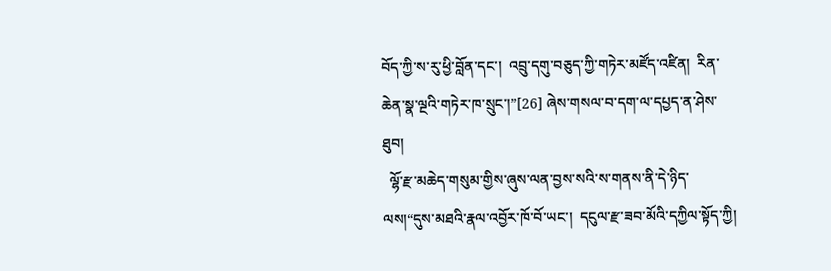བོད་ཀྱི་ས་རུ་ཕྱི་བློན་དང་།  འབྲུ་དགུ་བཅུད་ཀྱི་གཏེར་མཛོད་འཛིན།  རིན་ཆེན་སྣ་ལྔའི་གཏེར་ཁ་སྲུང་།”[26] ཞེས་གསལ་བ་དག་ལ་དཔྱད་ན་ཤེས་ཐུབ།
  ལྷོ་རྫ་མཆེད་གསུམ་གྱིས་ཞུས་ལན་བྱས་སའི་ས་གནས་ནི་དེ་ཉིད་ལས།“དུས་མཐའི་རྣལ་འབྱོར་ཁོ་བོ་ཡང་།  དངུལ་རྫ་ཟབ་མོའི་དཀྱིལ་སྟོད་ཀྱི།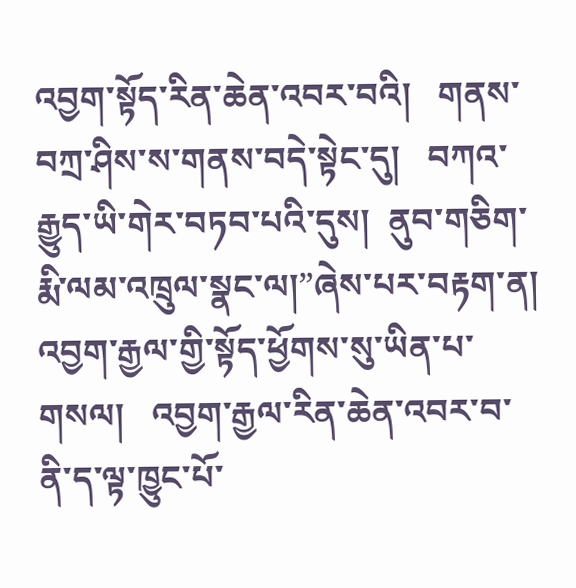འབྱག་སྟོད་རིན་ཆེན་འབར་བའི།   གནས་བཀྲ་ཤིས་ས་གནས་བདེ་སྟེང་དུ།   བཀའ་རྒྱུད་ཡི་གེར་བཏབ་པའི་དུས།  ནུབ་གཅིག་རྨི་ལམ་འཁྲུལ་སྣང་ལ།”ཞེས་པར་བརྟག་ན།  འབྱག་རྒྱལ་གྱི་སྟོད་ཕྱོགས་སུ་ཡིན་པ་གསལ།   འབྱག་རྒྱལ་རིན་ཆེན་འབར་བ་ནི་ད་ལྟ་ཁྱུང་པོ་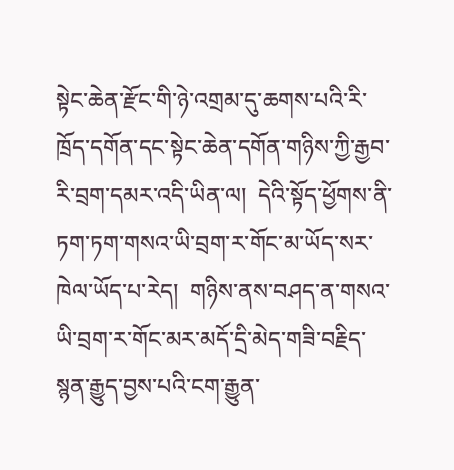སྟེང་ཆེན་རྫོང་གི་ཉེ་འགྲམ་དུ་ཆགས་པའི་རི་ཁྲོད་དགོན་དང་སྟེང་ཆེན་དགོན་གཉིས་ཀྱི་རྒྱབ་རི་བྲག་དམར་འདི་ཡིན་ལ།  དེའི་སྟོད་ཕྱོགས་ནི་ཏག་ཏག་གསའ་ཡི་བྲག་ར་གོང་མ་ཡོད་སར་ཁེལ་ཡོད་པ་རེད།  གཉིས་ནས་བཤད་ན་གསའ་ཡི་བྲག་ར་གོང་མར་མདོ་དྲི་མེད་གཟི་བརྗིད་སྙན་རྒྱུད་བྱས་པའི་ངག་རྒྱུན་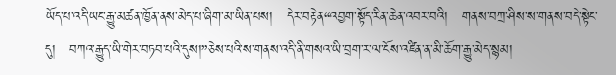ཡོད་པ་འདི་ཡང་རྒྱུ་མཚན་ཁྱོན་ནས་མེད་པ་ཞིག་མ་ཡིན་པས།   དེར་བརྟེན“འབྱག་སྟོད་རིན་ཆེན་འབར་བའི།   གནས་བཀྲ་ཤིས་ས་གནས་བདེ་སྟེང་དུ།   བཀའ་རྒྱུད་ཡི་གེར་བཏབ་པའི་དུས།”ཅེས་པའི་ས་གནས་འདི་ནི་གསའ་ཡི་བྲག་ར་ལ་ངོས་འཛིན་ན་མི་ཆོག་རྒྱུ་མེད་སྙམ།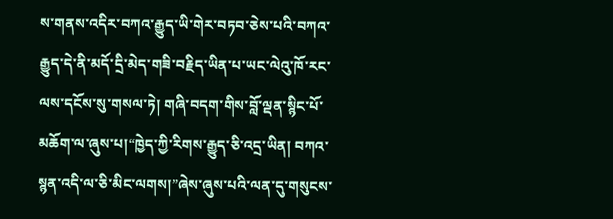ས་གནས་འདིར་བཀའ་རྒྱུད་ཡི་གེར་བཏབ་ཅེས་པའི་བཀའ་རྒྱུད་དེ་ནི་མདོ་དྲི་མེད་གཟི་བརྗིད་ཡིན་པ་ཡང་ལེའུ་ཁོ་རང་ལས་དངོས་སུ་གསལ་ཏེ། གཞི་བདག་གིས་བློ་ལྡན་སྙིང་པོ་མཆོག་ལ་ཞུས་པ།“ཁྱེད་ཀྱི་རིགས་རྒྱུད་ཅི་འདྲ་ཡིན། བཀའ་སྙན་འདི་ལ་ཅི་མིང་ལགས།”ཞེས་ཞུས་པའི་ལན་དུ་གསུངས་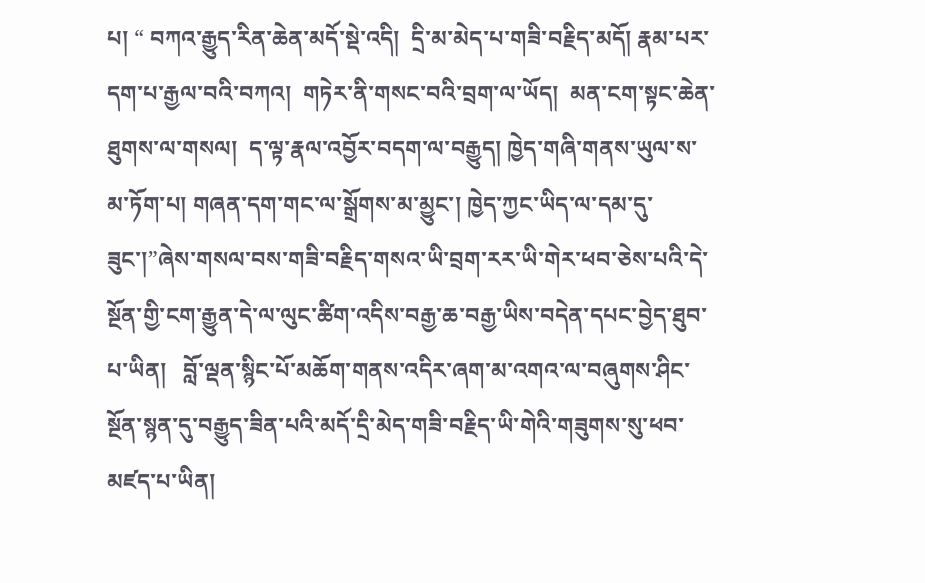པ། “ བཀའ་རྒྱུད་རིན་ཆེན་མདོ་སྡེ་འདི།  དྲི་མ་མེད་པ་གཟི་བརྗིད་མདོ། རྣམ་པར་དག་པ་རྒྱལ་བའི་བཀའ།  གཏེར་ནི་གསང་བའི་བྲག་ལ་ཡོད།  མན་ངག་སྟང་ཆེན་ཐུགས་ལ་གསལ།  ད་ལྟ་རྣལ་འབྱོར་བདག་ལ་བརྒྱུད། ཁྱེད་གཞི་གནས་ཡུལ་ས་མ་ཏོག་པ། གཞན་དག་གང་ལ་སྒྲོགས་མ་མྱུང་། ཁྱེད་ཀྱང་ཡིད་ལ་དམ་དུ་ཟུང་།”ཞེས་གསལ་བས་གཟི་བརྗིད་གསའ་ཡི་བྲག་རར་ཡི་གེར་ཕབ་ཅེས་པའི་དེ་སྔོན་གྱི་ངག་རྒྱུན་དེ་ལ་ལུང་ཚིག་འདིས་བརྒྱ་ཆ་བརྒྱ་ཡིས་བདེན་དཔང་བྱེད་ཐུབ་པ་ཡིན།   བློ་ལྡན་སྙིང་པོ་མཆོག་གནས་འདིར་ཞག་མ་འགའ་ལ་བཞུགས་ཤིང་སྔོན་སྙན་དུ་བརྒྱུད་ཟིན་པའི་མདོ་དྲི་མེད་གཟི་བརྗིད་ཡི་གེའི་གཟུགས་སུ་ཕབ་མཛད་པ་ཡིན།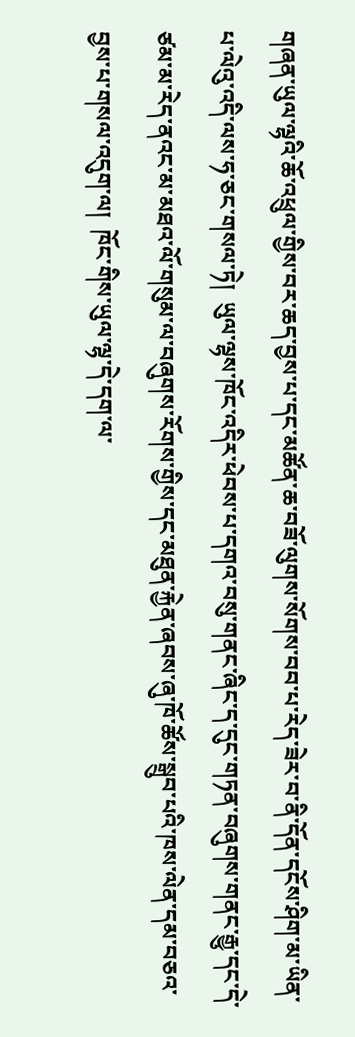གཞན་ཡུལ་ལྷའི་ཆོ་འཕྲུལ་གྱིས་བར་ཆད་བྱས་པ་དང་མཚོན་ཆ་བཟོ་ལུགས་སོགས་བབ་པ་རེད་ཟེར་བ་ནི་དོན་དངོས་ཤིག་མ་ཡིན་པ་ལེའུ་འདི་ལས་ཧ་ཅང་གསལ་ཏེ།  ཡུལ་ལྷས་ཁོང་འདིར་ཕེབས་པ་དགའ་བསུ་གནང་ཞིང་ད་དུང་གཏན་བཞུགས་གནང་རྒྱུ་དང་དེ་ཙམ་མ་རེད་ནའང་མ་མཐའ་ལོ་གསུམ་ལ་བཞུགས་རོགས་གྱིས་དང་མཐུན་རྐྱེན་ཞབས་ཞུ་ཁོ་ཚོས་སྒྲུབ་པའི་ཁས་ལེན་དམ་བཅའ་བྱས་པ་གསལ་འདུག་ལ།  ཁོང་གིས་ཡུལ་ལྷ་དེ་དག་ལ་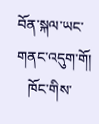བོན་སྐལ་ཡང་གནང་འདུག་གོ།
   ཁོང་གིས་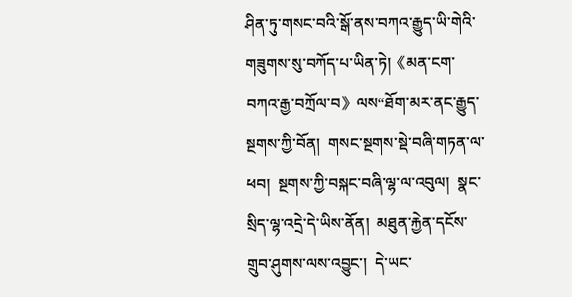ཤིན་ཏུ་གསང་བའི་སྒོ་ནས་བཀའ་རྒྱུད་ཡི་གེའི་གཟུགས་སུ་བཀོད་པ་ཡིན་ཏེ།《མན་ངག་བཀའ་རྒྱ་བཀྲོལ་བ》ལས“ཐོག་མར་ནང་རྒྱུད་སྔགས་ཀྱི་བོན།  གསང་སྔགས་སྡེ་བཞི་གཏན་ལ་ཕབ།  སྔགས་ཀྱི་བསྐང་བཞི་ལྷ་ལ་འབུལ།  སྣང་སྲིད་ལྷ་འདྲེ་དེ་ཡིས་ནོན།  མཐུན་རྐྱེན་དངོས་གྲུབ་ཤུགས་ལས་འབྱུང་།  དེ་ཡང་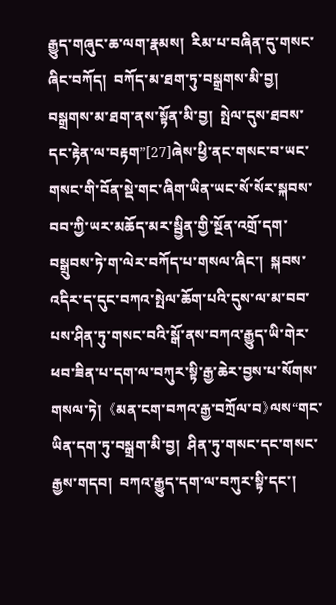རྒྱུད་གཞུང་ཆ་ལག་རྣམས།  རིམ་པ་བཞིན་དུ་གསང་ཞིང་བཀོད།  བཀོད་མ་ཐག་ཏུ་བསྒྲགས་མི་བྱ།  བསྒྲགས་མ་ཐག་ནས་སྟོན་མི་བྱ།  སྤེལ་དུས་ཐབས་དང་རྟེན་ལ་བརྟག”[27]ཞེས་ཕྱི་ནང་གསང་བ་ཡང་གསང་གི་བོན་སྡེ་གང་ཞིག་ཡིན་ཡང་སོ་སོར་སྐབས་བབ་ཀྱི་ཡར་མཆོད་མར་སྦྱིན་གྱི་སྔོན་འགྲོ་དག་བསྒྲུབས་ཏེ་ག་ལེར་བཀོད་པ་གསལ་ཞིང་།  སྐབས་འདིར་ད་དུང་བཀའ་སྤེལ་ཆོག་པའི་དུས་ལ་མ་བབ་པས་ཤིན་ཏུ་གསང་བའི་སྒོ་ནས་བཀའ་རྒྱུད་ཡི་གེར་ཕབ་ཟིན་པ་དག་ལ་བཀུར་སྟི་རྒྱ་ཆེར་བྱས་པ་སོགས་གསལ་ཏེ།  《མན་ངག་བཀའ་རྒྱ་བཀྲོལ་བ》ལས“གང་ཡིན་དག་ཏུ་བསྒྲག་མི་བྱ།  ཤིན་ཏུ་གསང་དང་གསང་རྒྱས་གདབ།  བཀའ་རྒྱུད་དག་ལ་བཀུར་སྟི་དང་།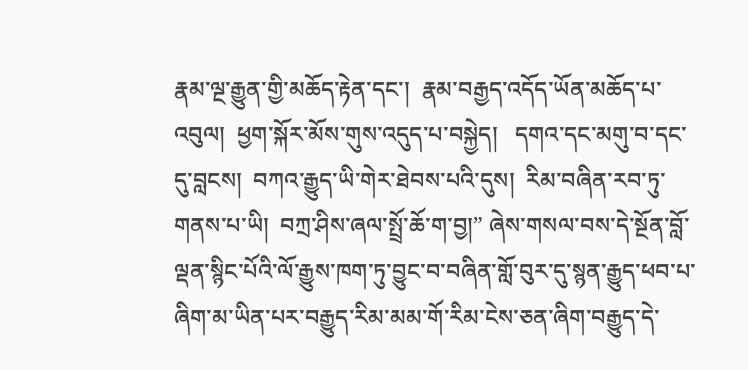རྣམ་ལྔ་རྒྱུན་གྱི་མཆོད་རྟེན་དང་།  རྣམ་བརྒྱད་འདོད་ཡོན་མཆོད་པ་འབུལ།  ཕྱག་སྐོར་མོས་གུས་འདུད་པ་བསྐྱེད།   དགའ་དང་མགུ་བ་དང་དུ་བླངས།  བཀའ་རྒྱུད་ཡི་གེར་ཐེབས་པའི་དུས།  རིམ་བཞིན་རབ་ཏུ་གནས་པ་ཡི།  བཀྲ་ཤིས་ཞལ་སྤྲོ་ཆོ་ག་བྱ།” ཞེས་གསལ་བས་དེ་སྔོན་བློ་ལྡན་སྙིང་པོའི་ལོ་རྒྱུས་ཁག་ཏུ་བྱུང་བ་བཞིན་གློ་བུར་དུ་སྙན་རྒྱུད་ཕབ་པ་ཞིག་མ་ཡིན་པར་བརྒྱུད་རིམ་མམ་གོ་རིམ་ངེས་ཅན་ཞིག་བརྒྱུད་དེ་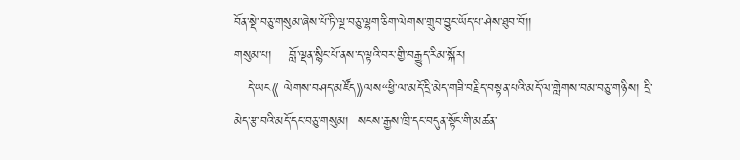བོན་སྡེ་བཅུ་གསུམ་ཞེས་པོ་ཏི་ལྔ་བཅུ་ལྷག་ཅིག་ལེགས་གྲུབ་བྱུང་ཡོད་པ་ཤེས་ཐུབ་བོ།།
གསུམ་པ།    བློ་ལྡན་སྙིང་པོ་ནས་ད་ལྟའི་བར་གྱི་བརྒྱུད་རིམ་སྐོར།
   དེ་ཡང《 ལེགས་བཤད་མཛོད》ལས“ཕྱི་ལ་མདོ་དྲི་མེད་གཟི་བརྗིད་བསྟན་པའི་མདོ་ལ་གླེགས་བམ་བཅུ་གཉིས། དྲི་མེད་རྩ་བའི་མདོ་དང་བཅུ་གསུམ།  སངས་རྒྱས་ཁྲི་དང་བདུན་སྟོང་གི་མཚན་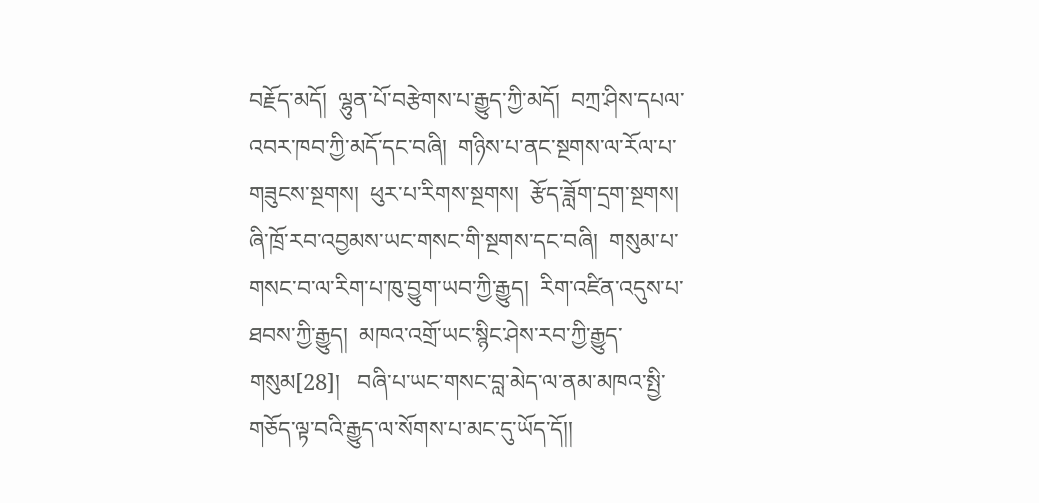བརྗོད་མདོ།  ལྷུན་པོ་བརྩེགས་པ་རྒྱུད་ཀྱི་མདོ།  བཀྲ་ཤིས་དཔལ་འབར་ཁབ་ཀྱི་མདོ་དང་བཞི།  གཉིས་པ་ནང་སྔགས་ལ་རོལ་པ་གཟུངས་སྔགས།  ཕུར་པ་རིགས་སྔགས།  རྩོད་ཟློག་དྲག་སྔགས།  ཞི་ཁྲོ་རབ་འབྱམས་ཡང་གསང་གི་སྔགས་དང་བཞི།  གསུམ་པ་གསང་བ་ལ་རིག་པ་ཁུ་བྱུག་ཡབ་ཀྱི་རྒྱུད།  རིག་འཛིན་འདུས་པ་ཐབས་ཀྱི་རྒྱུད།  མཁའ་འགྲོ་ཡང་སྙིང་ཤེས་རབ་ཀྱི་རྒྱུད་གསུམ[28]།   བཞི་པ་ཡང་གསང་བླ་མེད་ལ་ནམ་མཁའ་སྤྱི་གཅོད་ལྟ་བའི་རྒྱུད་ལ་སོགས་པ་མང་དུ་ཡོད་དོ།།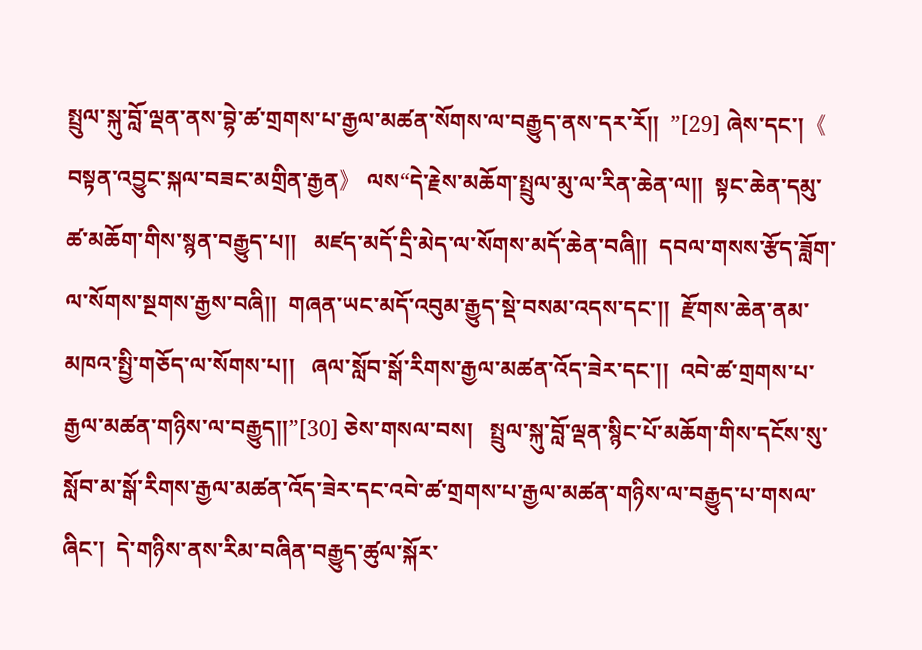སྤྲུལ་སྐུ་བློ་ལྡན་ནས་བྷེ་ཚ་གྲགས་པ་རྒྱལ་མཚན་སོགས་ལ་བརྒྱུད་ནས་དར་རོ།།  ”[29] ཞེས་དང་།《 བསྟན་འབྱུང་སྐལ་བཟང་མགྲིན་རྒྱན》 ལས“དེ་རྗེས་མཆོག་སྤྲུལ་མུ་ལ་རིན་ཆེན་ལ།།  སྟང་ཆེན་དམུ་ཚ་མཆོག་གིས་སྙན་བརྒྱུད་པ།།   མཛད་མདོ་དྲི་མེད་ལ་སོགས་མདོ་ཆེན་བཞི།།  དབལ་གསས་རྩོད་ཟློག་ལ་སོགས་སྔགས་རྒྱས་བཞི།།  གཞན་ཡང་མདོ་འབུམ་རྒྱུད་སྡེ་བསམ་འདས་དང་།།  རྫོགས་ཆེན་ནམ་མཁའ་སྤྱི་གཅོད་ལ་སོགས་པ།།   ཞལ་སློབ་སྒོ་རིགས་རྒྱལ་མཚན་འོད་ཟེར་དང་།།  འབེ་ཚ་གྲགས་པ་རྒྱལ་མཚན་གཉིས་ལ་བརྒྱུད།།”[30] ཅེས་གསལ་བས།   སྤྲུལ་སྐུ་བློ་ལྡན་སྙིང་པོ་མཆོག་གིས་དངོས་སུ་སློབ་མ་སྒོ་རིགས་རྒྱལ་མཚན་འོད་ཟེར་དང་འབེ་ཚ་གྲགས་པ་རྒྱལ་མཚན་གཉིས་ལ་བརྒྱུད་པ་གསལ་ཞིང་།  དེ་གཉིས་ནས་རིམ་བཞིན་བརྒྱུད་ཚུལ་སྐོར་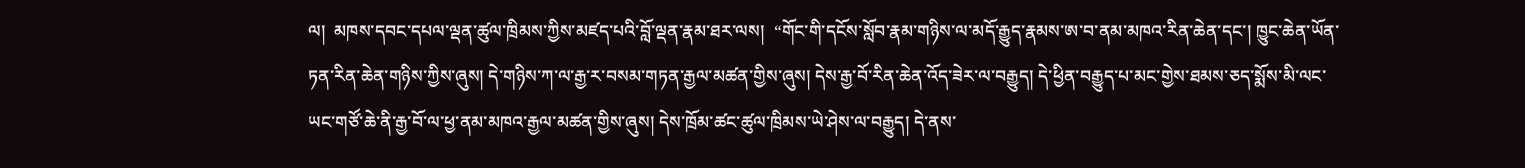ལ།  མཁས་དབང་དཔལ་ལྡན་ཚུལ་ཁྲིམས་ཀྱིས་མཛད་པའི་བློ་ལྡན་རྣམ་ཐར་ལས།  “གོང་གི་དངོས་སློབ་རྣམ་གཉིས་ལ་མདོ་རྒྱུད་རྣམས་ཨ་བ་ནམ་མཁའ་རིན་ཆེན་དང་། ཁྱུང་ཆེན་ཡོན་ཏན་རིན་ཆེན་གཉིས་ཀྱིས་ཞུས། དེ་གཉིས་ཀ་ལ་རྒྱ་ར་བསམ་གཏན་རྒྱལ་མཚན་གྱིས་ཞུས། དེས་རྒྱ་བོ་རིན་ཆེན་འོད་ཟེར་ལ་བརྒྱུད། དེ་ཕྱིན་བརྒྱུད་པ་མང་གྱེས་ཐམས་ཅད་སྨོས་མི་ལང་ཡང་གཙོ་ཆེ་ནི་རྒྱ་བོ་ལ་ཕྱ་ནམ་མཁའ་རྒྱལ་མཚན་གྱིས་ཞུས། དེས་ཁྲོམ་ཚང་ཚུལ་ཁྲིམས་ཡེ་ཤེས་ལ་བརྒྱུད། དེ་ནས་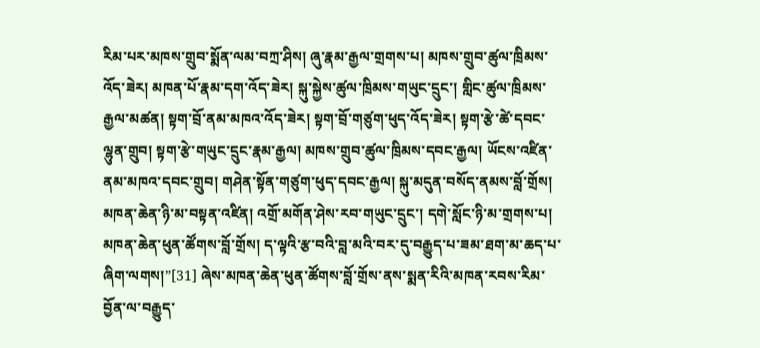རིམ་པར་མཁས་གྲུབ་སྨོན་ལམ་བཀྲ་ཤིས། ཞུ་རྣམ་རྒྱལ་གྲགས་པ། མཁས་གྲུབ་ཚུལ་ཁྲིམས་འོད་ཟེར། མཁན་པོ་རྣམ་དག་འོད་ཟེར། སྐུ་སྐྱེས་ཚུལ་ཁྲིམས་གཡུང་དྲུང་། གླིང་ཚུལ་ཁྲིམས་རྒྱལ་མཚན། སྟག་བྲོ་ནམ་མཁའ་འོད་ཟེར། སྟག་བྲོ་གཙུག་ཕུད་འོད་ཟེར། སྟག་རྩེ་ཚེ་དབང་ལྷུན་གྲུབ། སྟག་རྩེ་གཡུང་དྲུང་རྣམ་རྒྱལ། མཁས་གྲུབ་ཚུལ་ཁྲིམས་དབང་རྒྱལ། ཡོངས་འཛིན་ནམ་མཁའ་དབང་གྲུབ། གཤེན་སྟོན་གཙུག་ཕུད་དབང་རྒྱལ། སྐུ་མདུན་བསོད་ནམས་བློ་གྲོས། མཁན་ཆེན་ཉི་མ་བསྟན་འཛིན། འགྲོ་མགོན་ཤེས་རབ་གཡུང་དྲུང་། དགེ་སློང་ཉི་མ་གྲགས་པ། མཁན་ཆེན་ཕུན་ཚོགས་བློ་གྲོས། ད་ལྟའི་རྩ་བའི་བླ་མའི་བར་དུ་བརྒྱུད་པ་ཟམ་ཐག་མ་ཆད་པ་ཞིག་ལགས།”[31] ཞེས་མཁན་ཆེན་ཕུན་ཚོགས་བློ་གྲོས་ནས་སྨན་རིའི་མཁན་རབས་རིམ་བྱོན་ལ་བརྒྱུད་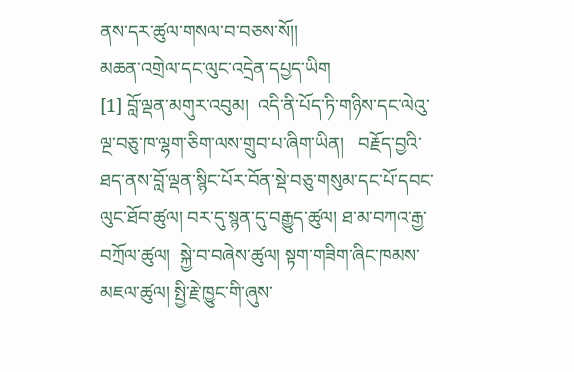ནས་དར་ཚུལ་གསལ་བ་བཅས་སོ།།
མཆན་འགྲེལ་དང་ལུང་འདྲེན་དཔྱད་ཡིག
[1] བློ་ལྡན་མགུར་འབུམ།  འདི་ནི་པོད་ཏི་གཉིས་དང་ལེའུ་ལྔ་བཅུ་ཁ་ལྷག་ཅིག་ལས་གྲུབ་པ་ཞིག་ཡིན།   བརྗོད་བྱའི་ཐད་ནས་བློ་ལྡན་སྙིང་པོར་བོན་སྡེ་བཅུ་གསུམ་དང་པོ་དབང་ལུང་ཐོབ་ཚུལ། བར་དུ་སྙན་དུ་བརྒྱུད་ཚུལ། ཐ་མ་བཀའ་རྒྱ་བཀྲོལ་ཚུལ།  སྐྱེ་བ་བཞེས་ཚུལ། སྟག་གཟིག་ཞིང་ཁམས་མཇལ་ཚུལ། སྤྱི་རྗེ་ཁྱུང་གི་ཞུས་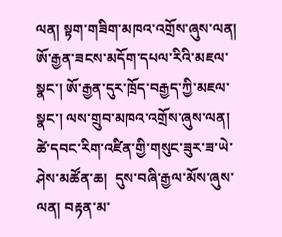ལན། སྟག་གཟིག་མཁའ་འགྲོས་ཞུས་ལན། ཨོ་རྒྱན་ཟངས་མདོག་དཔལ་རིའི་མཇལ་སྣང་། ཨོ་རྒྱན་དུར་ཁྲོད་བརྒྱད་ཀྱི་མཇལ་སྣང་། ལས་གྲུབ་མཁའ་འགྲོས་ཞུས་ལན། ཚེ་དབང་རིག་འཛིན་གྱི་གསུང་ཟུར་ཟ་ཡེ་ཤེས་མཚོན་ཆ།  དུས་བཞི་རྒྱལ་མོས་ཞུས་ལན། བརྟན་མ་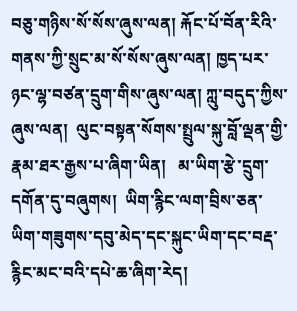བཅུ་གཉིས་སོ་སོས་ཞུས་ལན། རྐོང་པོ་བོན་རིའི་གནས་ཀྱི་སྲུང་མ་སོ་སོས་ཞུས་ལན། ཁྱད་པར་ཉང་ལྷ་བཙན་དྲུག་གིས་ཞུས་ལན། ཀླུ་བདུད་ཀྱིས་ཞུས་ལན།  ལུང་བསྟན་སོགས་སྤྲུལ་སྐུ་བློ་ལྡན་གྱི་རྣམ་ཐར་རྒྱས་པ་ཞིག་ཡིན།   མ་ཡིག་རྩེ་དྲུག་དགོན་དུ་བཞུགས།  ཡིག་རྙིང་ལག་བྲིས་ཅན་ཡིག་གཟུགས་དབུ་མེད་དང་སྐུང་ཡིག་དང་བརྡ་རྙིང་མང་བའི་དཔེ་ཆ་ཞིག་རེད།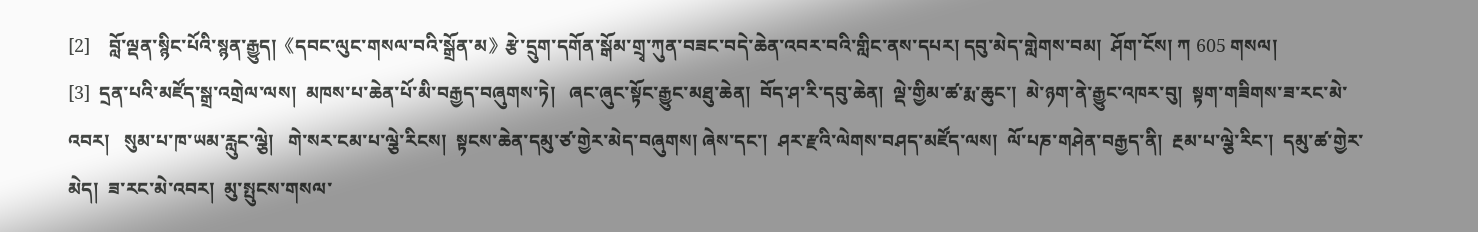[2]    བློ་ལྡན་སྙིང་པོའི་སྙན་རྒྱུད།《དབང་ལུང་གསལ་བའི་སྒྲོན་མ》རྩེ་དྲུག་དགོན་སྒོམ་གྲྭ་ཀུན་བཟང་བདེ་ཆེན་འབར་བའི་གླིང་ནས་དཔར། དབུ་མེད་གླེགས་བམ།  ཤོག་ངོས། ཀ 605 གསལ།
[3]  དྲན་པའི་མཛོད་སྒྲ་འགྲེལ་ལས།  མཁས་པ་ཆེན་པོ་མི་བརྒྱད་བཞུགས་ཏེ།   ཞང་ཞུང་སྟོང་རྒྱུང་མཐུ་ཆེན།  བོད་ཤ་རི་དབུ་ཆེན།  ལྡེ་གྱིམ་ཚ་རྨ་ཆུང་།  མེ་ཉག་ནེ་རྒྱུང་འཁར་བུ།  སྟག་གཟིགས་ཟ་རང་མེ་འབར།   སུམ་པ་ཁ་ཡམ་རླུང་ལྕེ།   གེ་སར་ངམ་པ་ལྕེ་རིངས།  སྟངས་ཆེན་དམུ་ཙ་གྱེར་མེད་བཞུགས། ཞེས་དང་།  ཤར་རྫའི་ལེགས་བཤད་མཛོད་ལས།  ལོ་པཎ་གཤེན་བརྒྱད་ནི།  རྔམ་པ་ལྕེ་རིང་།  དམུ་ཚ་གྱེར་མེད།  ཟ་རང་མེ་འབར།  མུ་སྤུངས་གསལ་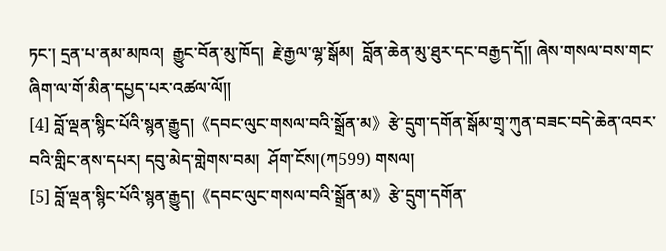ཏང་། དྲན་པ་ནམ་མཁའ།  རྒྱུང་བོན་མུ་ཁོད།  རྗེ་རྒྱལ་ལྷ་སྒོམ།  བློན་ཆེན་མུ་ཐུར་དང་བརྒྱད་དོ།། ཞེས་གསལ་བས་གང་ཞིག་ལ་གོ་མིན་དཔྱད་པར་འཚལ་ལོ།།
[4] བློ་ལྡན་སྙིང་པོའི་སྙན་རྒྱུད།《དབང་ལུང་གསལ་བའི་སྒྲོན་མ》རྩེ་དྲུག་དགོན་སྒོམ་གྲྭ་ཀུན་བཟང་བདེ་ཆེན་འབར་བའི་གླིང་ནས་དཔར། དབུ་མེད་གླེགས་བམ།  ཤོག་ངོས།(ཀ599) གསལ།
[5] བློ་ལྡན་སྙིང་པོའི་སྙན་རྒྱུད།《དབང་ལུང་གསལ་བའི་སྒྲོན་མ》རྩེ་དྲུག་དགོན་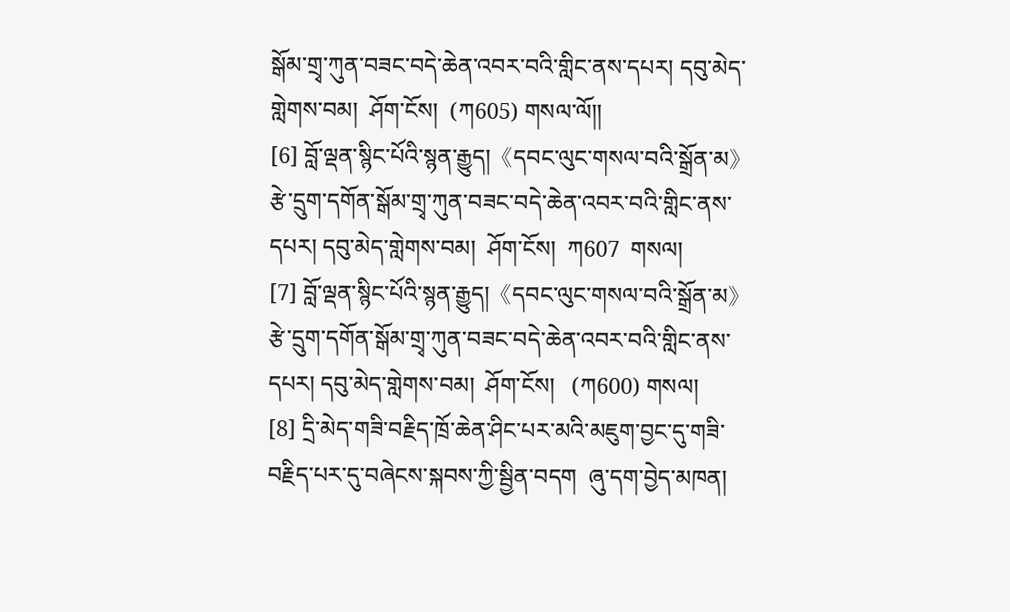སྒོམ་གྲྭ་ཀུན་བཟང་བདེ་ཆེན་འབར་བའི་གླིང་ནས་དཔར། དབུ་མེད་གླེགས་བམ།  ཤོག་ངོས།  (ཀ605) གསལ་ལོ།།
[6] བློ་ལྡན་སྙིང་པོའི་སྙན་རྒྱུད།《དབང་ལུང་གསལ་བའི་སྒྲོན་མ》རྩེ་དྲུག་དགོན་སྒོམ་གྲྭ་ཀུན་བཟང་བདེ་ཆེན་འབར་བའི་གླིང་ནས་དཔར། དབུ་མེད་གླེགས་བམ།  ཤོག་ངོས།  ཀ607  གསལ།
[7] བློ་ལྡན་སྙིང་པོའི་སྙན་རྒྱུད།《དབང་ལུང་གསལ་བའི་སྒྲོན་མ》རྩེ་དྲུག་དགོན་སྒོམ་གྲྭ་ཀུན་བཟང་བདེ་ཆེན་འབར་བའི་གླིང་ནས་དཔར། དབུ་མེད་གླེགས་བམ།  ཤོག་ངོས།   (ཀ600) གསལ།
[8] དྲི་མེད་གཟི་བརྗིད་ཁྲོ་ཆེན་ཤིང་པར་མའི་མཇུག་བྱང་དུ་གཟི་བརྗིད་པར་དུ་བཞེངས་སྐབས་ཀྱི་སྦྱིན་བདག  ཞུ་དག་བྱེད་མཁན།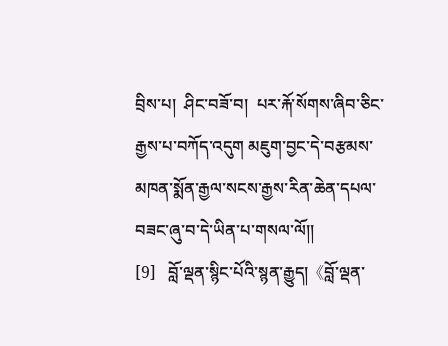བྲིས་པ།  ཤིང་བཟོ་བ།  པར་རྐོ་སོགས་ཞིབ་ཅིང་རྒྱས་པ་བཀོད་འདུག མཇུག་བྱང་དེ་བརྩམས་མཁན་སྨོན་རྒྱལ་སངས་རྒྱས་རིན་ཆེན་དཔལ་བཟང་ཞུ་བ་དེ་ཡིན་པ་གསལ་ལོ།།
[9]   བློ་ལྡན་སྙིང་པོའི་སྙན་རྒྱུད།《བློ་ལྡན་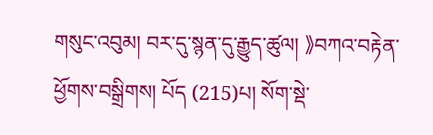གསུང་འབུམ། བར་དུ་སྙན་དུ་རྒྱུད་ཚུལ། 》བཀའ་བརྟེན་ཕྱོགས་བསྒྲིགས། པོད (215)པ། སོག་སྡེ་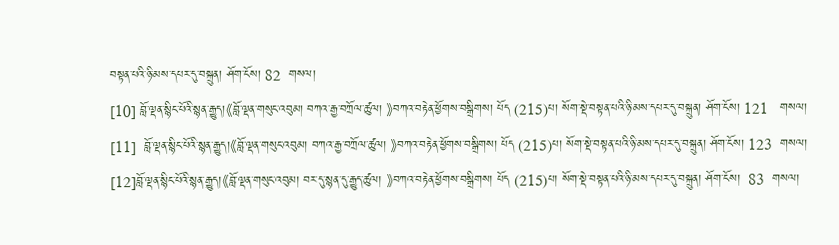བསྟན་པའི་ཉི་མས་དཔར་དུ་བསྐྲུན། ཤོག་ངོས། 82  གསལ།
[10] བློ་ལྡན་སྙིང་པོའི་སྙན་རྒྱུད།《བློ་ལྡན་གསུང་འབུམ། བཀའ་རྒྱ་བཀྲོལ་ཚུལ། 》བཀའ་བརྟེན་ཕྱོགས་བསྒྲིགས། པོད (215)པ། སོག་སྡེ་བསྟན་པའི་ཉི་མས་དཔར་དུ་བསྐྲུན། ཤོག་ངོས། 121   གསལ།
[11]  བློ་ལྡན་སྙིང་པོའི་སྙན་རྒྱུད།《བློ་ལྡན་གསུང་འབུམ། བཀའ་རྒྱ་བཀྲོལ་ཚུལ། 》བཀའ་བརྟེན་ཕྱོགས་བསྒྲིགས། པོད (215)པ། སོག་སྡེ་བསྟན་པའི་ཉི་མས་དཔར་དུ་བསྐྲུན། ཤོག་ངོས། 123  གསལ།
[12]བློ་ལྡན་སྙིང་པོའི་སྙན་རྒྱུད།《བློ་ལྡན་གསུང་འབུམ། བར་དུ་སྙན་དུ་རྒྱུད་ཚུལ། 》བཀའ་བརྟེན་ཕྱོགས་བསྒྲིགས། པོད (215)པ། སོག་སྡེ་བསྟན་པའི་ཉི་མས་དཔར་དུ་བསྐྲུན། ཤོག་ངོས།  83  གསལ།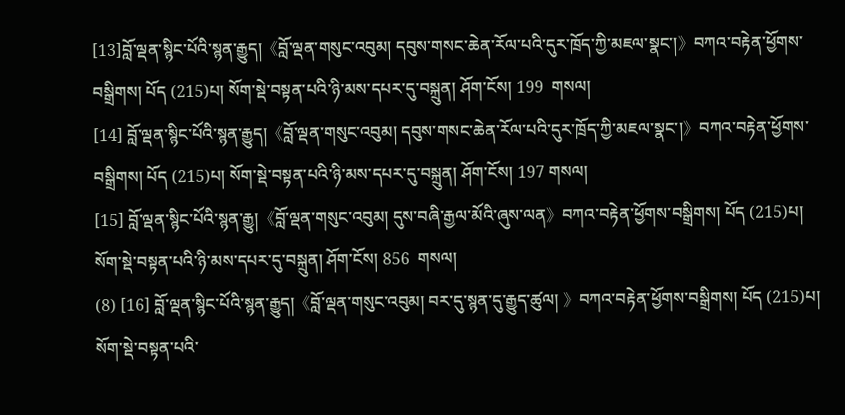[13]བློ་ལྡན་སྙིང་པོའི་སྙན་རྒྱུད།《བློ་ལྡན་གསུང་འབུམ། དབུས་གསང་ཆེན་རོལ་པའི་དུར་ཁྲོད་ཀྱི་མཇལ་སྣང་།》བཀའ་བརྟེན་ཕྱོགས་བསྒྲིགས། པོད (215)པ། སོག་སྡེ་བསྟན་པའི་ཉི་མས་དཔར་དུ་བསྐྲུན། ཤོག་ངོས། 199  གསལ།
[14] བློ་ལྡན་སྙིང་པོའི་སྙན་རྒྱུད།《བློ་ལྡན་གསུང་འབུམ། དབུས་གསང་ཆེན་རོལ་པའི་དུར་ཁྲོད་ཀྱི་མཇལ་སྣང་།》བཀའ་བརྟེན་ཕྱོགས་བསྒྲིགས། པོད (215)པ། སོག་སྡེ་བསྟན་པའི་ཉི་མས་དཔར་དུ་བསྐྲུན། ཤོག་ངོས། 197 གསལ།
[15] བློ་ལྡན་སྙིང་པོའི་སྙན་རྒྱུ།《བློ་ལྡན་གསུང་འབུམ། དུས་བཞི་རྒྱལ་མོའི་ཞུས་ལན》བཀའ་བརྟེན་ཕྱོགས་བསྒྲིགས། པོད (215)པ། སོག་སྡེ་བསྟན་པའི་ཉི་མས་དཔར་དུ་བསྐྲུན། ཤོག་ངོས། 856  གསལ།
(8) [16] བློ་ལྡན་སྙིང་པོའི་སྙན་རྒྱུད།《བློ་ལྡན་གསུང་འབུམ། བར་དུ་སྙན་དུ་རྒྱུད་ཚུལ། 》བཀའ་བརྟེན་ཕྱོགས་བསྒྲིགས། པོད (215)པ། སོག་སྡེ་བསྟན་པའི་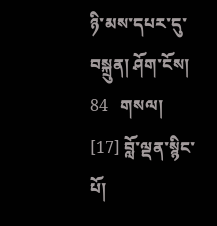ཉི་མས་དཔར་དུ་བསྐྲུན། ཤོག་ངོས། 84   གསལ།
[17] བློ་ལྡན་སྙིང་པོ།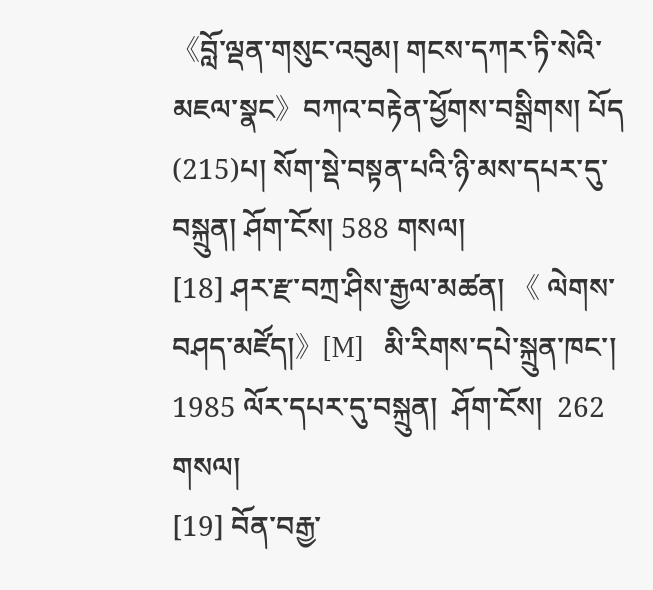《བློ་ལྡན་གསུང་འབུམ། གངས་དཀར་ཏི་སེའི་མཇལ་སྣང》བཀའ་བརྟེན་ཕྱོགས་བསྒྲིགས། པོད (215)པ། སོག་སྡེ་བསྟན་པའི་ཉི་མས་དཔར་དུ་བསྐྲུན། ཤོག་ངོས། 588 གསལ།
[18] ཤར་རྫ་བཀྲ་ཤིས་རྒྱལ་མཚན། 《 ལེགས་བཤད་མཛོད།》[M]   མི་རིགས་དཔེ་སྐྲུན་ཁང་།  1985 ལོར་དཔར་དུ་བསྐྲུན།  ཤོག་ངོས།  262 གསལ།
[19] བོན་བརྒྱ་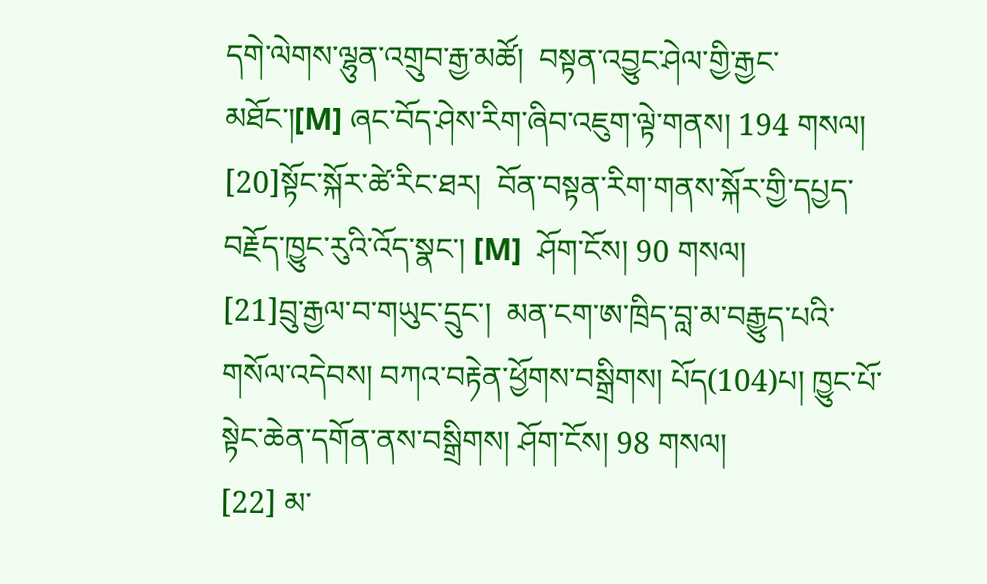དགེ་ལེགས་ལྷུན་འགྲུབ་རྒྱ་མཚོ།  བསྟན་འབྱུང་ཤེལ་གྱི་རྒྱང་མཐོང་།[M] ཞང་བོད་ཤེས་རིག་ཞིབ་འཇུག་ལྟེ་གནས། 194 གསལ།
[20]སྟོང་སྐོར་ཚེ་རིང་ཐར།  བོན་བསྟན་རིག་གནས་སྐོར་གྱི་དཔྱད་བརྗོད་ཁྱུང་རུའི་འོད་སྣང་། [M]  ཤོག་ངོས། 90 གསལ།
[21]བྲུ་རྒྱལ་བ་གཡུང་དྲུང་།  མན་ངག་ཨ་ཁྲིད་བླ་མ་བརྒྱུད་པའི་གསོལ་འདེབས། བཀའ་བརྟེན་ཕྱོགས་བསྒྲིགས། པོད(104)པ། ཁྱུང་པོ་སྟེང་ཆེན་དགོན་ནས་བསྒྲིགས། ཤོག་ངོས། 98 གསལ།
[22] མ་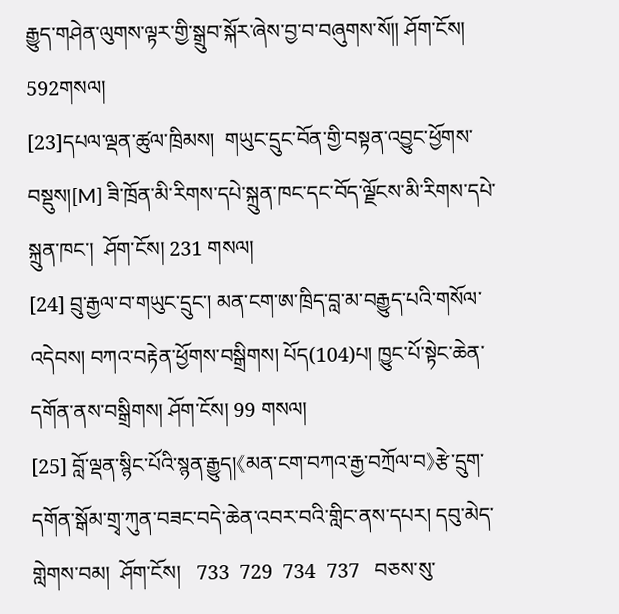རྒྱུད་གཤེན་ལུགས་ལྟར་གྱི་སྒྲུབ་སྐོར་ཞེས་བྱ་བ་བཞུགས་སོ།། ཤོག་ངོས། 592གསལ།
[23]དཔལ་ལྡན་ཚུལ་ཁྲིམས།  གཡུང་དྲུང་བོན་གྱི་བསྟན་འབྱུང་ཕྱོགས་བསྡུས།[M] ཟི་ཁྲོན་མི་རིགས་དཔེ་སྐྲུན་ཁང་དང་བོད་ལྗོངས་མི་རིགས་དཔེ་སྐྲུན་ཁང་།  ཤོག་ངོས། 231 གསལ།
[24] བྲུ་རྒྱལ་བ་གཡུང་དྲུང་། མན་ངག་ཨ་ཁྲིད་བླ་མ་བརྒྱུད་པའི་གསོལ་འདེབས། བཀའ་བརྟེན་ཕྱོགས་བསྒྲིགས། པོད(104)པ། ཁྱུང་པོ་སྟེང་ཆེན་དགོན་ནས་བསྒྲིགས། ཤོག་ངོས། 99 གསལ།
[25] བློ་ལྡན་སྙིང་པོའི་སྙན་རྒྱུད།《མན་ངག་བཀའ་རྒྱ་བཀྲོལ་བ》རྩེ་དྲུག་དགོན་སྒོམ་གྲྭ་ཀུན་བཟང་བདེ་ཆེན་འབར་བའི་གླིང་ནས་དཔར། དབུ་མེད་གླེགས་བམ།  ཤོག་ངོས།   733  729  734  737   བཅས་སུ་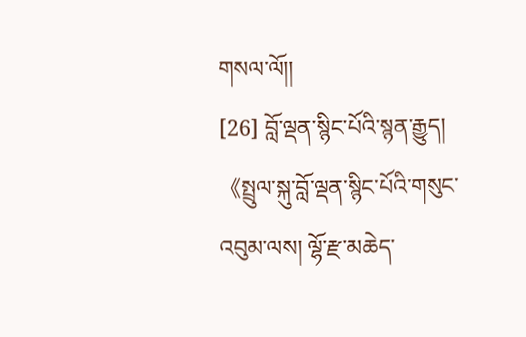གསལ་ལོ།།
[26] བློ་ལྡན་སྙིང་པོའི་སྙན་རྒྱུད། 《སྤྲུལ་སྐུ་བློ་ལྡན་སྙིང་པོའི་གསུང་འབུམ་ལས། ལྷོ་རྫ་མཆེད་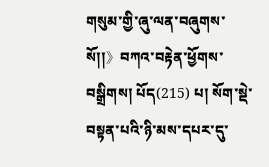གསུམ་གྱི་ཞུ་ལན་བཞུགས་སོ།།》བཀའ་བརྟེན་ཕྱོགས་བསྒྲིགས། པོད(215) པ། སོག་སྡེ་བསྟན་པའི་ཉི་མས་དཔར་དུ་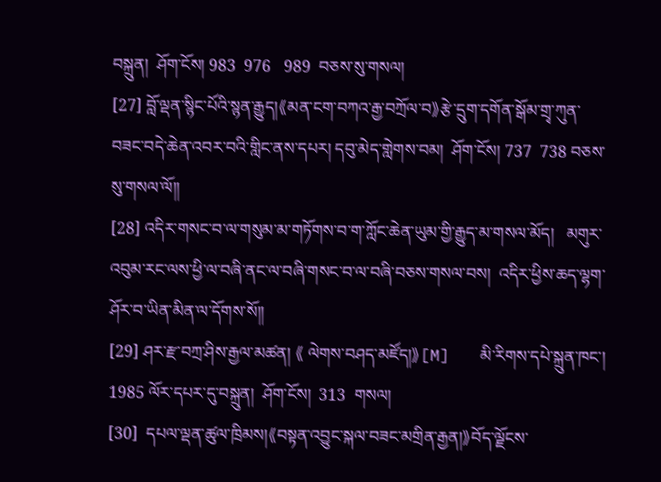བསྐྲུན།  ཤོག་ངོས། 983  976   989  བཅས་སུ་གསལ།
[27] བློ་ལྡན་སྙིང་པོའི་སྙན་རྒྱུད།《མན་ངག་བཀའ་རྒྱ་བཀྲོལ་བ》རྩེ་དྲུག་དགོན་སྒོམ་གྲྭ་ཀུན་བཟང་བདེ་ཆེན་འབར་བའི་གླིང་ནས་དཔར། དབུ་མེད་གླེགས་བམ།  ཤོག་ངོས། 737  738 བཅས་སུ་གསལ་ལོ།།
[28] འདིར་གསང་བ་ལ་གསུམ་མ་གཏོགས་བ་ག་ཀློང་ཆེན་ཡུམ་གྱི་རྒྱུད་མ་གསལ་མོད།   མགུར་འབུམ་རང་ལས་ཕྱི་ལ་བཞི་ནང་ལ་བཞི་གསང་བ་ལ་བཞི་བཅས་གསལ་བས།  འདིར་ཕྱིས་ཆད་ལྷག་ཤོར་བ་ཡིན་མིན་ལ་དོགས་སོ།།
[29] ཤར་རྫ་བཀྲ་ཤིས་རྒྱལ་མཚན། 《 ལེགས་བཤད་མཛོད།》[M]   མི་རིགས་དཔེ་སྐྲུན་ཁང་།  1985 ལོར་དཔར་དུ་བསྐྲུན།  ཤོག་ངོས།  313  གསལ།
[30]  དཔལ་ལྡན་ཚུལ་ཁྲིམས།《བསྟན་འབྱུང་སྐལ་བཟང་མགྲིན་རྒྱན།》བོད་ལྗོངས་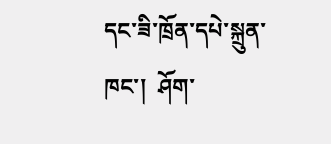དང་ཟི་ཁྲོན་དཔེ་སྐྲུན་ཁང་།  ཤོག་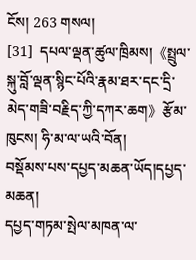ངོས། 263 གསལ།
[31]  དཔལ་ལྡན་ཚུལ་ཁྲིམས།《སྤྲུལ་སྐུ་བློ་ལྡན་སྙིང་པོའི་རྣམ་ཐར་དང་དྲི་མེད་གཟི་བརྗིད་ཀྱི་དཀར་ཆག》རྩོམ་ཁུངས། ཧི་མ་ལ་ཡའི་བོན།
བསྡོམས་པས་དཔྱད་མཆན་ཡོད།དཔྱད་མཆན།
དཔྱད་གཏམ་སྤེལ་མཁན་ལ་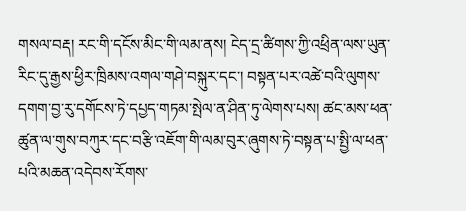གསལ་བརྡ། རང་གི་དངོས་མིང་གི་ལམ་ནས། ངེད་དྲ་ཚིགས་ཀྱི་འཕྲིན་ལས་ཡུན་རིང་དུ་རྒྱས་ཕྱིར་ཁྲིམས་འགལ་གཤེ་བསྐུར་དང་། བསྟན་པར་འཚེ་བའི་ལུགས་དགག་བྱ་རུ་དགོངས་ཏེ་དཔྱད་གཏམ་སྤེལ་ན་ཤིན་ཏུ་ལེགས་པས། ཚང་མས་ཕན་ཚུན་ལ་གུས་བཀུར་དང་བརྩི་འཇོག་གི་ལམ་བུར་ཞུགས་ཏེ་བསྟན་པ་སྤྱི་ལ་ཕན་པའི་མཆན་འདེབས་རོགས་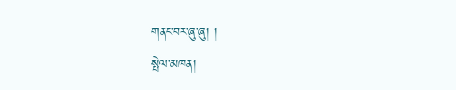གནང་བར་ཞུ་ཞུ། །
སྤེལ་མཁན།